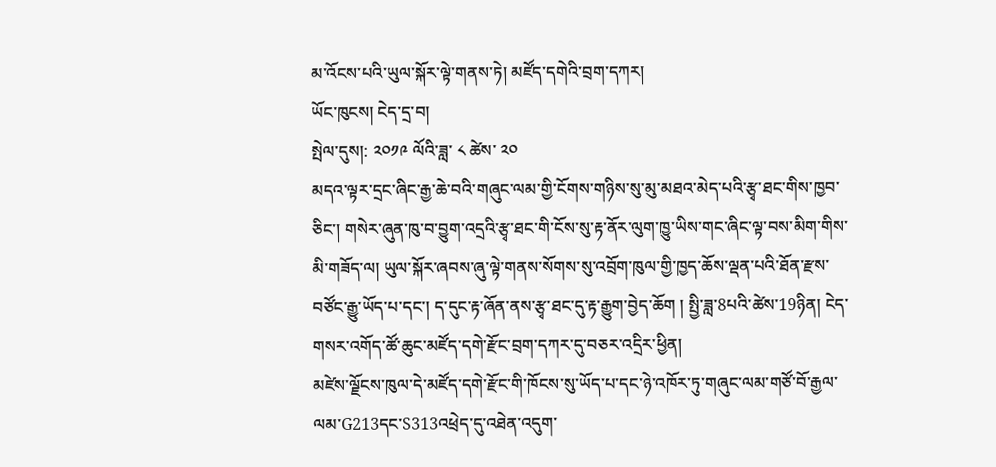མ་འོངས་པའི་ཡུལ་སྐོར་ལྟེ་གནས་ཏེ། མཛོད་དགེའི་བྲག་དཀར།
ཡོང་ཁུངས། ངེད་དྲ་བ།
སྤེལ་དུས།: ༢༠༡༩ ལོའི་ཟླ་ ༨ ཚེས་ ༢༠
མདའ་ལྟར་དྲང་ཞིང་རྒྱ་ཆེ་བའི་གཞུང་ལམ་གྱི་ངོགས་གཉིས་སུ་མུ་མཐའ་མེད་པའི་རྩྭ་ཐང་གིས་ཁྱབ་ཅིང་། གསེར་ཞུན་ཁུ་བ་བྱུག་འདྲའི་རྩྭ་ཐང་གི་ངོས་སུ་རྟ་ནོར་ལུག་ཁྱུ་ཡིས་གང་ཞིང་ལྟ་བས་མིག་གིས་མི་གཟོད་ལ། ཡུལ་སྐོར་ཞབས་ཞུ་ལྟེ་གནས་སོགས་སུ་འབྲོག་ཁུལ་གྱི་ཁྱད་ཆོས་ལྡན་པའི་ཐོན་རྫས་བཙོང་རྒྱུ་ཡོད་པ་དང་། ད་དུང་རྟ་ཞོན་ནས་རྩྭ་ཐང་དུ་རྟ་རྒྱུག་བྱེད་ཆོག ། སྤྱི་ཟླ་8པའི་ཚེས་19ཉིན། ངེད་གསར་འགོད་ཚོ་ཆུང་མཛོད་དགེ་རྫོང་བྲག་དཀར་དུ་བཅར་འདྲིར་ཕྱིན།
མཛེས་ལྗོངས་ཁུལ་དེ་མཛོད་དགེ་རྫོང་གི་ཁོངས་སུ་ཡོད་པ་དང་ཉེ་འཁོར་ཏུ་གཞུང་ལམ་གཙོ་བོ་རྒྱལ་ལམ་G213དང་S313འཕྲེད་དུ་འཐེན་འདུག་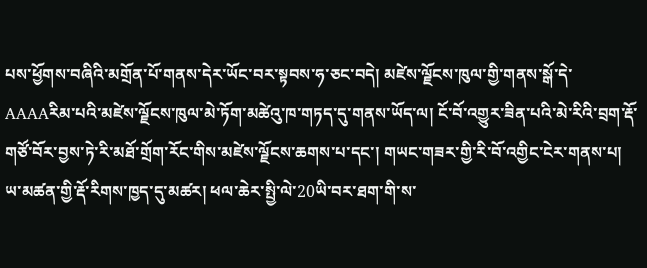པས་ཕྱོགས་བཞིའི་མགྲོན་པོ་གནས་དེར་ཡོང་བར་སྟབས་ཧ་ཅང་བདེ། མཛེས་ལྗོངས་ཁུལ་གྱི་གནས་སྒོ་དེ་AAAAརིམ་པའི་མཛེས་ལྗོངས་ཁུལ་མེ་ཏོག་མཚེའུ་ཁ་གཏད་དུ་གནས་ཡོད་ལ། ངོ་བོ་འགྱུར་ཟིན་པའི་མེ་རིའི་བྲག་རྡོ་གཙོ་བོར་བྱས་ཏེ་རི་མཐོ་གྲོག་རོང་གིས་མཛེས་ལྗོངས་ཆགས་པ་དང་། གཡང་གཟར་གྱི་རི་བོ་འགྱིང་ངེར་གནས་པ། ཡ་མཚན་གྱི་རྡོ་རིགས་ཁྱད་དུ་མཚར། ཕལ་ཆེར་སྤྱི་ལེ་20ཡི་བར་ཐག་གི་ས་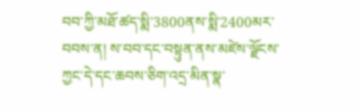བབ་ཀྱི་མཐོ་ཚད་སྨི་3800ནས་སྨི་2400མར་བབས་ན། ས་བབ་དང་བསྟུན་ནས་མཛེས་ལྗོངས་ཀྱང་དེ་དང་ཆབས་ཅིག་འདྲ་མིན་སྣ་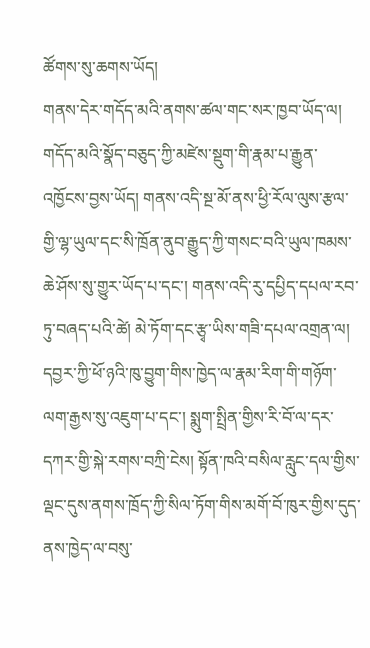ཚོགས་སུ་ཆགས་ཡོད།
གནས་དེར་གདོད་མའི་ནགས་ཚལ་གང་སར་ཁྱབ་ཡོད་ལ། གདོད་མའི་སྣོད་བཅུད་ཀྱི་མཛེས་སྡུག་གི་རྣམ་པ་རྒྱུན་འཁྱོངས་བྱས་ཡོད། གནས་འདི་སྔ་མོ་ནས་ཕྱི་རོལ་ལུས་རྩལ་གྱི་ལྷ་ཡུལ་དང་སི་ཁྲོན་ནུབ་རྒྱུད་ཀྱི་གསང་བའི་ཡུལ་ཁམས་ཆེ་ཤོས་སུ་གྱུར་ཡོད་པ་དང་། གནས་འདི་རུ་དཔྱིད་དཔལ་རབ་ཏུ་བཞད་པའི་ཚེ། མེ་ཏོག་དང་རྩྭ་ཡིས་གཟི་དཔལ་འགྲན་ལ། དབྱར་ཀྱི་ཕོ་ཉའི་ཁུ་བྱུག་གིས་ཁྱེད་ལ་རྣམ་རིག་གི་གཉོག་ལག་རྒྱས་སུ་འཇུག་པ་དང་། སྨུག་སྤྲིན་གྱིས་རི་བོ་ལ་དར་དཀར་གྱི་སྐེ་རགས་བཀྲི་ངེས། སྟོན་ཁའི་བསིལ་རླུང་དལ་གྱིས་ལྡང་དུས་ནགས་ཁྲོད་ཀྱི་སིལ་ཏོག་གིས་མགོ་བོ་ཁུར་གྱིས་དུད་ནས་ཁྱེད་ལ་བསུ་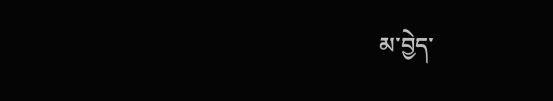མ་བྱེད་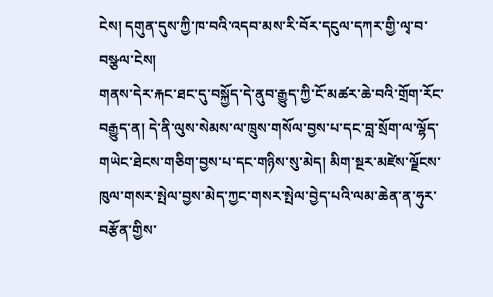ངེས། དགུན་དུས་ཀྱི་ཁ་བའི་འདབ་མས་རི་བོར་དངུལ་དཀར་གྱི་ལྭ་བ་བསྩལ་ངེས།
གནས་དེར་རྐང་ཐང་དུ་བསྐྱོད་དེ་ནུབ་རྒྱུད་ཀྱི་ངོ་མཚར་ཆེ་བའི་གྲོག་རོང་བརྒྱུད་ན། དེ་ནི་ལུས་སེམས་ལ་ཁྲུས་གསོལ་བྱས་པ་དང་བླ་སྲོག་ལ་ལྷོད་གཡེང་ཐེངས་གཅིག་བྱས་པ་དང་གཉིས་སུ་མེད། མིག་སྔར་མཛེས་ལྗོངས་ཁུལ་གསར་སྤེལ་བྱས་མེད་ཀྱང་གསར་སྤེལ་བྱེད་པའི་ལམ་ཆེན་ན་ཧུར་བརྩོན་གྱིས་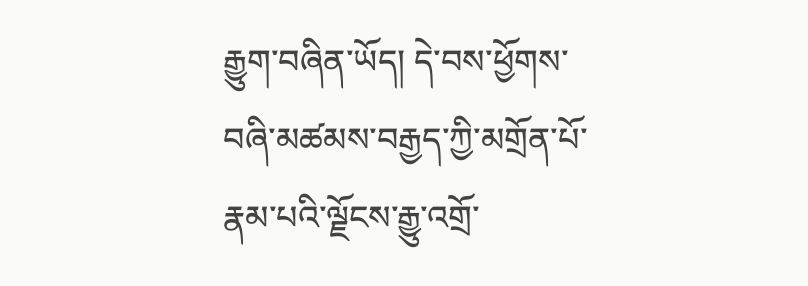རྒྱུག་བཞིན་ཡོད། དེ་བས་ཕྱོགས་བཞི་མཚམས་བརྒྱད་ཀྱི་མགྲོན་པོ་རྣམ་པའི་ལྗོངས་རྒྱུ་འགྲོ་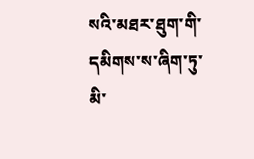སའི་མཐར་ཐུག་གི་དམིགས་ས་ཞིག་ཏུ་མི་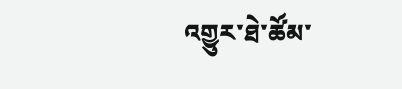འགྱུར་ཐེ་ཚོམ་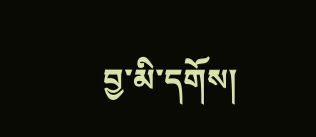བྱ་མི་དགོས།